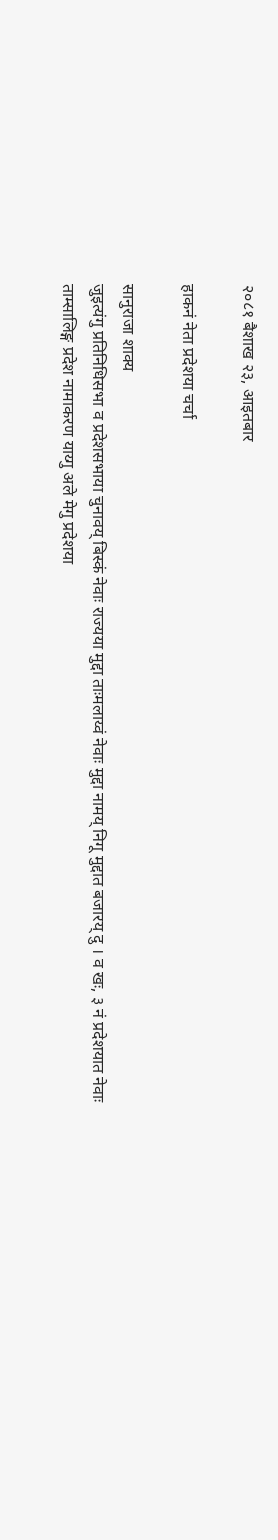२०८१ बैशाख २३, आइतबार

हाकनं नेता प्रदेशया चर्चा

सानुराजा शाक्य
जुइत्यंगु प्रतिनिधिसभा व प्रदेशसभाया चुनावय् बिस्कं नेवाः राज्यया मुद्दा ताःमलाय्वं नेवाः मुद्दा नामय् निगू मुद्दात बजारय् दु । व खः, ३ नं प्रदेशयात नेवाः ताम्सालिङ्ग प्रदेश नामाकरण याय्गु अले मेगु प्रदेशया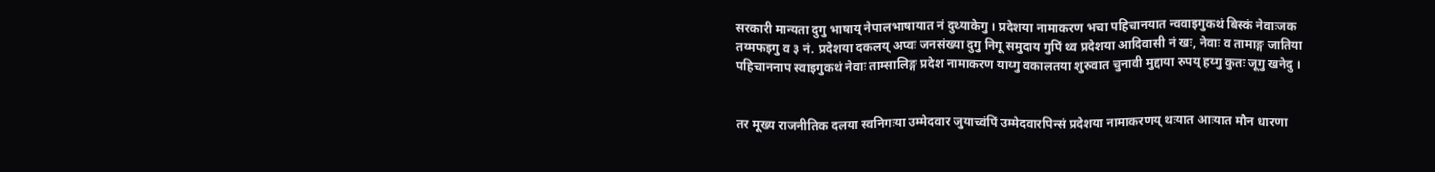सरकारी मान्यता दुगु भाषाय् नेपालभाषायात नं दुथ्याकेगु । प्रदेशया नामाकरण भचा पहिचानयात न्ववाइगुकथं बिस्कं नेवाःजक तय्मफइगु व ३ नं. प्रदेशया दकलय् अप्वः जनसंख्या दुगु निगू समुदाय गुपिं थ्व प्रदेशया आदिवासी नं खः, नेवाः व तामाङ्ग जातिया पहिचाननाप स्वाइगुकथं नेवाः ताम्सालिङ्ग प्रदेश नामाकरण याय्गु वकालतया शुरुवात चुनावी मुद्दाया रुपय् हय्गु कुतः जूगु खनेदु ।


तर मूख्य राजनीतिक दलया स्वनिगःया उम्मेदवार जुयाच्वंपिं उम्मेदवारपिन्सं प्रदेशया नामाकरणय् थःयात आःयात मौन धारणा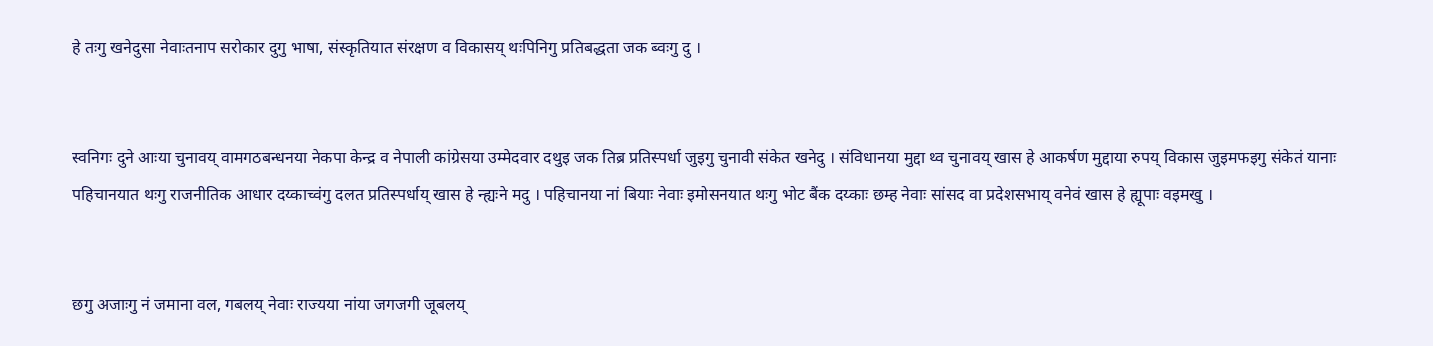हे तःगु खनेदुसा नेवाःतनाप सरोकार दुगु भाषा, संस्कृतियात संरक्षण व विकासय् थःपिनिगु प्रतिबद्धता जक ब्वःगु दु ।


स्वनिगः दुने आःया चुनावय् वामगठबन्धनया नेकपा केन्द्र व नेपाली कांग्रेसया उम्मेदवार दथुइ जक तिब्र प्रतिस्पर्धा जुइगु चुनावी संकेत खनेदु । संविधानया मुद्दा थ्व चुनावय् खास हे आकर्षण मुद्दाया रुपय् विकास जुइमफइगु संकेतं यानाः पहिचानयात थःगु राजनीतिक आधार दय्काच्वंगु दलत प्रतिस्पर्धाय् खास हे न्ह्यःने मदु । पहिचानया नां बियाः नेवाः इमोसनयात थःगु भोट बैंक दय्काः छम्ह नेवाः सांसद वा प्रदेशसभाय् वनेवं खास हे ह्यूपाः वइमखु ।


छगु अजाःगु नं जमाना वल, गबलय् नेवाः राज्यया नांया जगजगी जूबलय्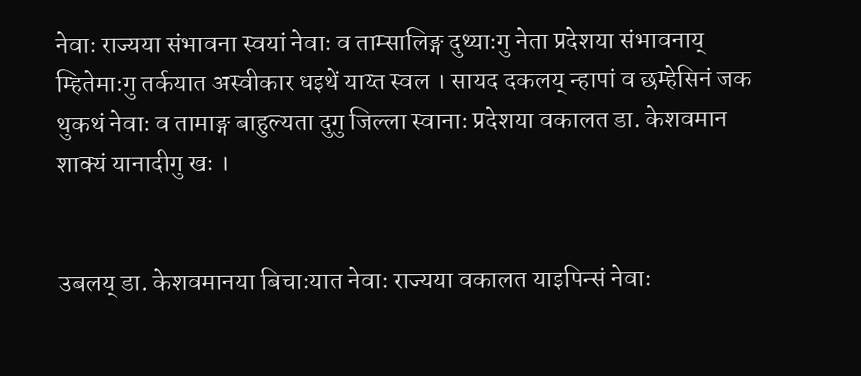नेवाः राज्यया संभावना स्वयां नेवाः व ताम्सालिङ्ग दुथ्याःगु नेता प्रदेशया संभावनाय् म्हितेमाःगु तर्कयात अस्वीकार धइथें याय्त स्वल । सायद दकलय् न्हापां व छम्हेसिनं जक थुकथं नेवाः व तामाङ्ग बाहुल्यता दुगु जिल्ला स्वानाः प्रदेशया वकालत डा. केशवमान शाक्यं यानादीगु खः ।


उबलय् डा. केशवमानया बिचाःयात नेवाः राज्यया वकालत याइपिन्सं नेवाः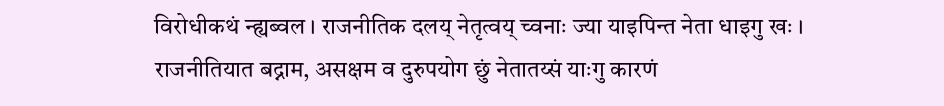विरोधीकथं न्ह्यब्वल । राजनीतिक दलय् नेतृत्वय् च्वनाः ज्या याइपिन्त नेता धाइगु खः । राजनीतियात बद्नाम, असक्षम व दुरुपयोग छुं नेतातय्सं याःगु कारणं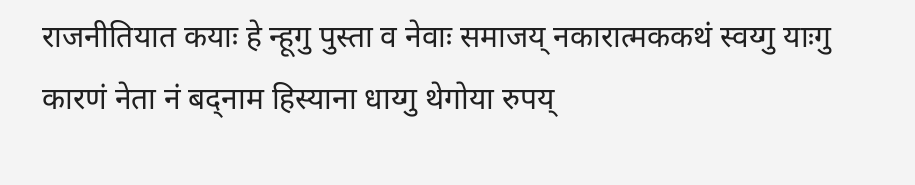राजनीतियात कयाः हे न्हूगु पुस्ता व नेवाः समाजय् नकारात्मककथं स्वय्गु याःगु कारणं नेता नं बद्नाम हिस्याना धाय्गु थेगोया रुपय्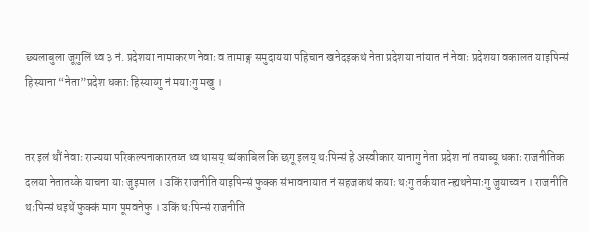छ्यलाबुला जूगुलिं थ्व ३ नं. प्रदेशया नामाकरण नेवाः व तामाङ्ग समुदायया पहिचान खनेदइकथं नेता प्रदेशया नांयात नं नेवाः प्रदेशया वकालत याइपिन्सं हिस्याना “नेता”प्रदेश धकाः हिस्याय्गु नं मयाःगु मखु ।


तर इलं थौं नेवाः राज्यया परिकल्पनाकारतय्त थ्व थासय् थ्यंकाबिल कि छगू इलय् थःपिन्सं हे अस्वीकार यानागु नेता प्रदेश नां तयाब्यू धकाः राजनीतिक दलया नेतातय्के याचना याः जुइमाल । उकिं राजनीति याइपिन्सं फुक्क संभावनायात नं सहजकथं कयाः थःगु तर्कयात न्ह्यथनेमाःगु जुयाच्वन । राजनीति थःपिन्सं धइथें फुक्कं माग पूमवनेफु । उकिं थःपिन्सं राजनीति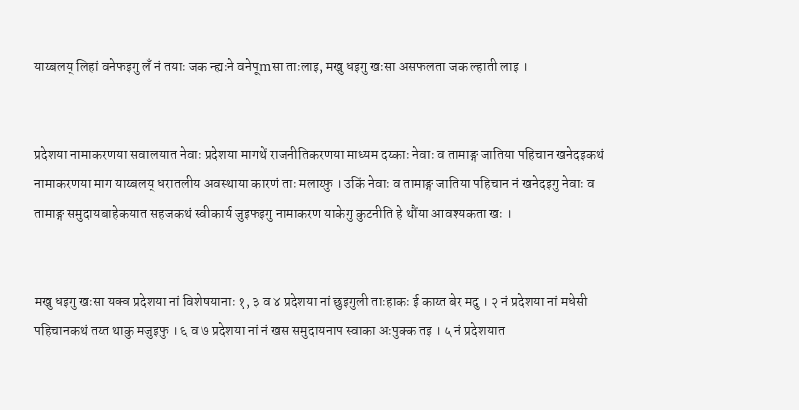याय्बलय् लिहां वनेफइगु लँ नं तयाः जक न्ह्यःने वनेपूmसा ताःलाइ, मखु धइगु खःसा असफलता जक ल्हाती लाइ ।


प्रदेशया नामाकरणया सवालयात नेवाः प्रदेशया मागथें राजनीतिकरणया माध्यम दय्काः नेवाः व तामाङ्ग जातिया पहिचान खनेदइकथं नामाकरणया माग याय्बलय् धरातलीय अवस्थाया कारणं ताः मलाय्फु । उकिं नेवाः व तामाङ्ग जातिया पहिचान नं खनेदइगु नेवाः व तामाङ्ग समुदायबाहेकयात सहजकथं स्वीकार्य जुइफइगु नामाकरण याकेगु कुटनीति हे थौंया आवश्यकता खः ।


मखु धइगु खःसा यक्व प्रदेशया नां विशेषयानाः १, ३ व ४ प्रदेशया नां छुइगुली ताःहाकः ई काय्त बेर मदु । २ नं प्रदेशया नां मधेसी पहिचानकथं तय्त थाकु मजुइफु । ६ व ७ प्रदेशया नां नं खस समुदायनाप स्वाका अःपुक्क तइ । ५ नं प्रदेशयात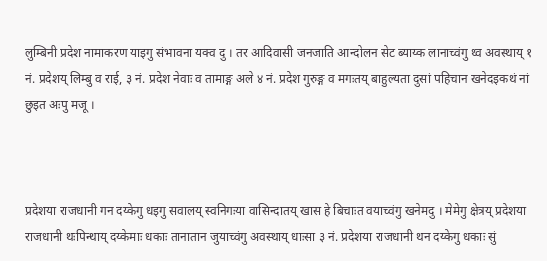लुम्बिनी प्रदेश नामाकरण याइगु संभावना यक्व दु । तर आदिवासी जनजाति आन्दोलन सेट ब्याय्क लानाच्वंगु थ्व अवस्थाय् १ नं. प्रदेशय् लिम्बु व राई, ३ नं. प्रदेश नेवाः व तामाङ्ग अले ४ नं. प्रदेश गुरुङ्ग व मगःतय् बाहुल्यता दुसां पहिचान खनेदइकथं नां छुइत अःपु मजू ।



प्रदेशया राजधानी गन दय्केगु धइगु सवालय् स्वनिगःया वासिन्दातय् खास हे बिचाःत वयाच्वंगु खनेमदु । मेमेगु क्षेत्रय् प्रदेशया राजधानी थःपिन्थाय् दय्केमाः धकाः तानातान जुयाच्वंगु अवस्थाय् धाःसा ३ नं. प्रदेशया राजधानी थन दय्केगु धकाः सुं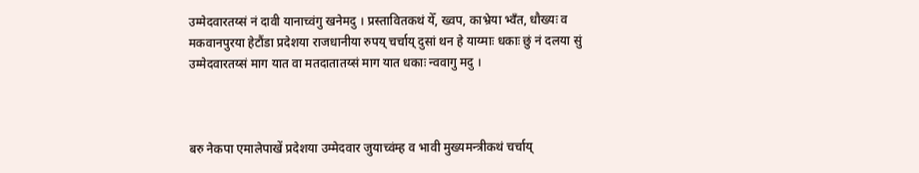उम्मेदवारतय्सं नं दावी यानाच्वंगु खनेमदु । प्रस्तावितकथं येँ, ख्वप, काभ्रेया भ्वँत, धौख्यः व मकवानपुरया हेटौंडा प्रदेशया राजधानीया रुपय् चर्चाय् दुसां थन हे याय्माः धकाः छुं नं दलया सुं उम्मेदवारतय्सं माग यात वा मतदातातय्सं माग यात धकाः न्ववागु मदु ।



बरु नेकपा एमालेपाखें प्रदेशया उम्मेदवार जुयाच्वंम्ह व भावी मुख्यमन्त्रीकथं चर्चाय्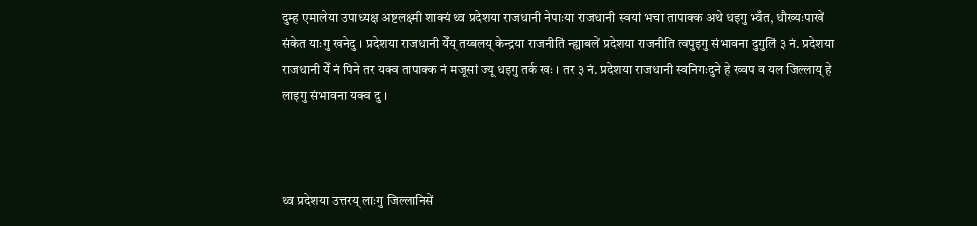दुम्ह एमालेया उपाध्यक्ष अष्टलक्ष्मी शाक्यं थ्व प्रदेशया राजधानी नेपाःया राजधानी स्वयां भचा तापाक्क अथे धइगु भ्वँत, धौख्यःपाखें संकेत याःगु खनेदु । प्रदेशया राजधानी येँय् तय्बलय् केन्द्रया राजनीतिं न्ह्याबलें प्रदेशया राजनीति त्वपुइगु संभावना दुगुलिं ३ नं. प्रदेशया राजधानी येँ नं पिने तर यक्व तापाक्क नं मजूसां ज्यू धइगु तर्क खः । तर ३ नं. प्रदेशया राजधानी स्वनिगःदुने हे ख्वप व यल जिल्लाय् हे लाइगु संभावना यक्व दु ।



थ्व प्रदेशया उत्तरय् लाःगु जिल्लानिसें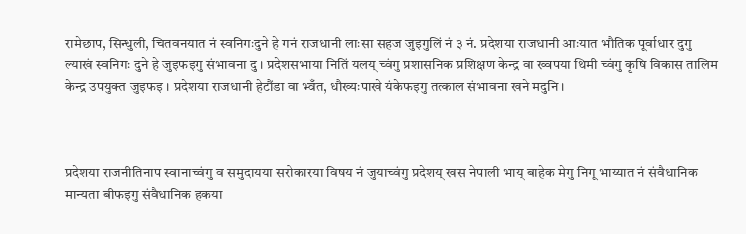रामेछाप, सिन्धुली, चितवनयात नं स्वनिगःदुने हे गनं राजधानी लाःसा सहज जुइगुलिं नं ३ नं. प्रदेशया राजधानी आःयात भौतिक पूर्वाधार दुगु ल्याखं स्वनिगः दुने हे जुइफइगु संभावना दु । प्रदेशसभाया नितिं यलय् च्वंगु प्रशासनिक प्रशिक्षण केन्द्र वा ख्वपया थिमी च्वंगु कृषि विकास तालिम केन्द्र उपयुक्त जुइफइ । प्रदेशया राजधानी हेटौंडा वा भ्वँत, धौख्यःपाखे यंकेफइगु तत्काल संभावना खने मदुनि ।



प्रदेशया राजनीतिनाप स्वानाच्वंगु व समुदायया सरोकारया विषय नं जुयाच्वंगु प्रदेशय् खस नेपाली भाय् बाहेक मेगु निगू भाय्यात नं संवैधानिक मान्यता बीफइगु संवैधानिक हकया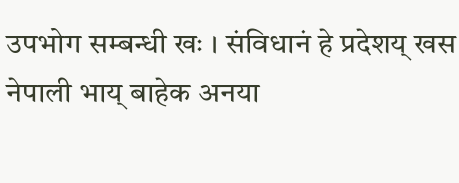उपभोग सम्बन्धी खः । संविधानं हे प्रदेशय् खस नेपाली भाय् बाहेक अनया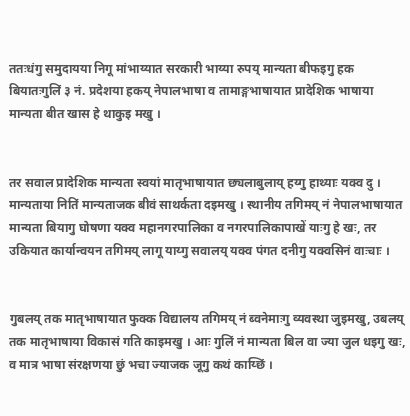ततःधंगु समुदायया निगू मांभाय्यात सरकारी भाय्या रुपय् मान्यता बीफइगु हक बियातःगुलिं ३ नं. प्रदेशया हकय् नेपालभाषा व तामाङ्गभाषायात प्रादेशिक भाषाया मान्यता बीत खास हे थाकुइ मखु ।


तर सवाल प्रादेशिक मान्यता स्वयां मातृभाषायात छ्यलाबुलाय् हय्गु हाथ्याः यक्व दु । मान्यताया नितिं मान्यताजक बीवं साथर्कता दइमखु । स्थानीय तगिमय् नं नेपालभाषायात मान्यता बियागु घोषणा यक्व महानगरपालिका व नगरपालिकापाखें याःगु हे खः, तर उकियात कार्यान्वयन तगिमय् लागू याय्गु सवालय् यक्व पंगत दनीगु यक्वसिनं वाःचाः ।


गुबलय् तक मातृभाषायात फुक्क विद्यालय तगिमय् नं ब्वनेमाःगु व्यवस्था जुइमखु, उबलय् तक मातृभाषाया विकासं गति काइमखु । आः गुलिं नं मान्यता बिल वा ज्या जुल धइगु खः, व मात्र भाषा संरक्षणया छुं भचा ज्याजक जूगु कथं काय्छिं ।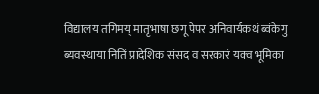विद्यालय तगिमय् मातृभाषा छगू पेपर अनिवार्यकथं ब्वंकेगु ब्यवस्थाया नितिं प्रादेशिक संसद व सरकारं यक्व भूमिका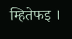म्हितेफइ ।